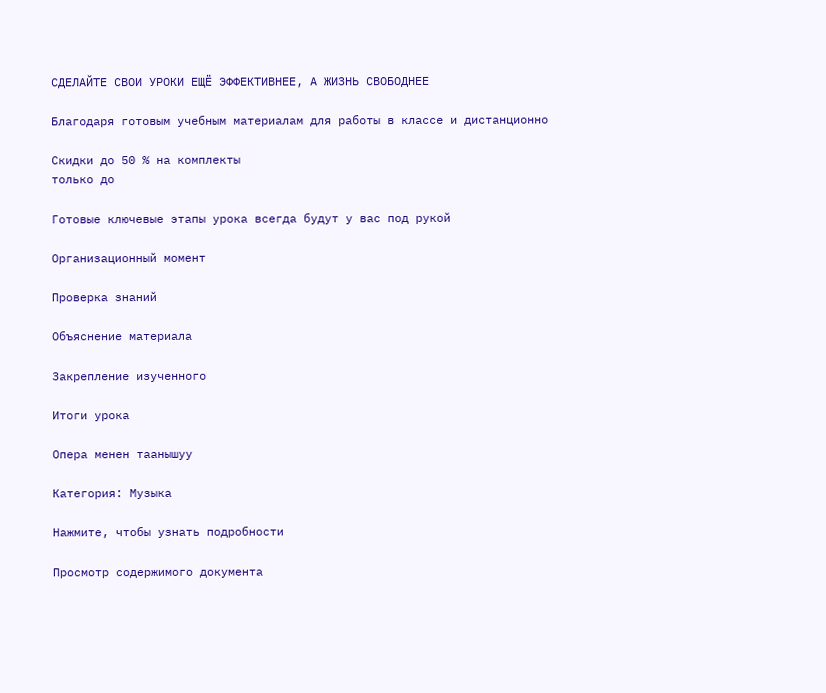СДЕЛАЙТЕ СВОИ УРОКИ ЕЩЁ ЭФФЕКТИВНЕЕ, А ЖИЗНЬ СВОБОДНЕЕ

Благодаря готовым учебным материалам для работы в классе и дистанционно

Скидки до 50 % на комплекты
только до

Готовые ключевые этапы урока всегда будут у вас под рукой

Организационный момент

Проверка знаний

Объяснение материала

Закрепление изученного

Итоги урока

Опера менен таанышуу

Категория: Музыка

Нажмите, чтобы узнать подробности

Просмотр содержимого документа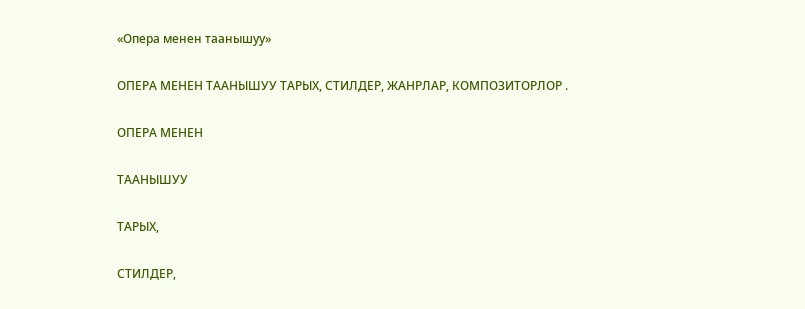«Опера менен таанышуу»

ОПЕРА МЕНЕН ТААНЫШУУ ТАРЫХ, СТИЛДЕР, ЖАНРЛАР, КОМПОЗИТОРЛОР .

ОПЕРА МЕНЕН

ТААНЫШУУ

ТАРЫХ,

СТИЛДЕР,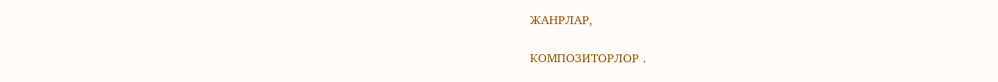ЖАНРЛАР,

КОМПОЗИТОРЛОР .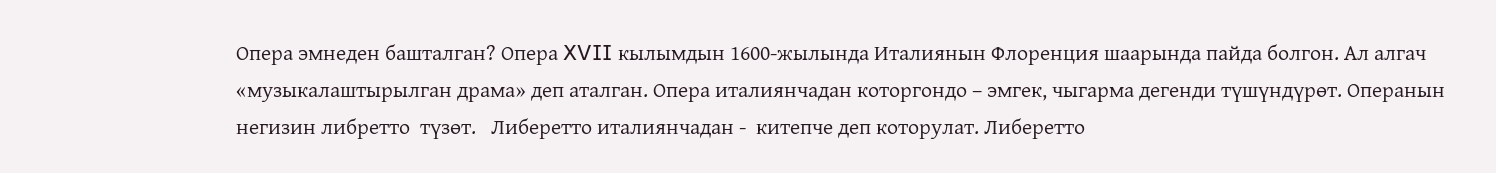Опера эмнеден башталган? Опера XVII кылымдын 1600-жылында Италиянын Флоренция шаарында пайда болгон. Ал алгач «музыкалаштырылган драма» деп аталган. Опера италиянчадан которгондо – эмгек, чыгарма дегенди түшүндүрөт. Операнын негизин либретто  түзөт.   Либеретто италиянчадан -  китепче деп которулат. Либеретто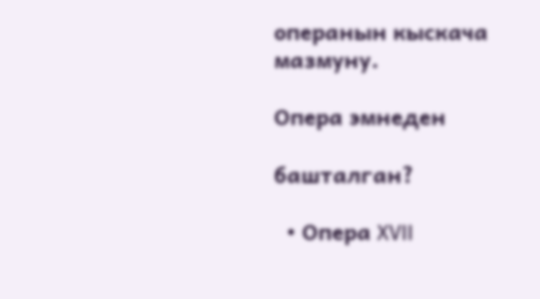операнын кыскача мазмуну.

Опера эмнеден

башталган?

  • Опера XVII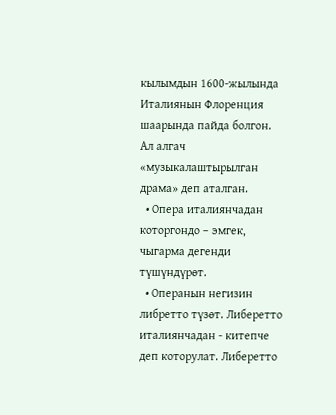кылымдын 1600-жылында Италиянын Флоренция шаарында пайда болгон. Ал алгач «музыкалаштырылган драма» деп аталган.
  • Опера италиянчадан которгондо – эмгек, чыгарма дегенди түшүндүрөт.
  • Операнын негизин либретто түзөт. Либеретто италиянчадан - китепче деп которулат. Либеретто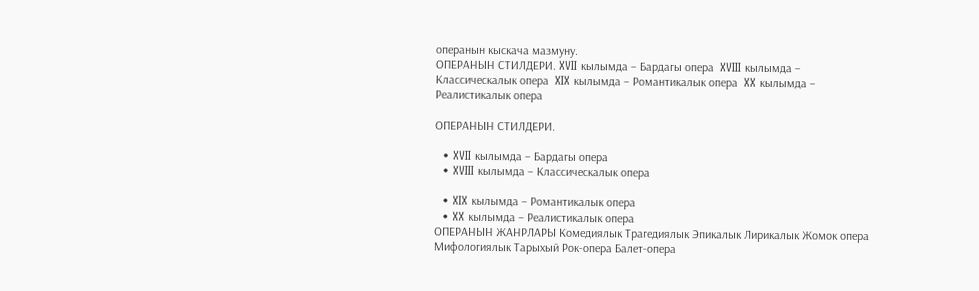операнын кыскача мазмуну.
ОПЕРАНЫН СТИЛДЕРИ. XVII кылымда – Бардагы опера  XVIII кылымда – Классическалык опера  XIX кылымда – Романтикалык опера  XX кылымда – Реалистикалык опера

ОПЕРАНЫН СТИЛДЕРИ.

  • XVII кылымда – Бардагы опера
  • XVIII кылымда – Классическалык опера

  • XIX кылымда – Романтикалык опера
  • XX кылымда – Реалистикалык опера
ОПЕРАНЫН ЖАНРЛАРЫ Комедиялык Трагедиялык Эпикалык Лирикалык Жомок опера Мифологиялык Тарыхый Рок-опера Балет-опера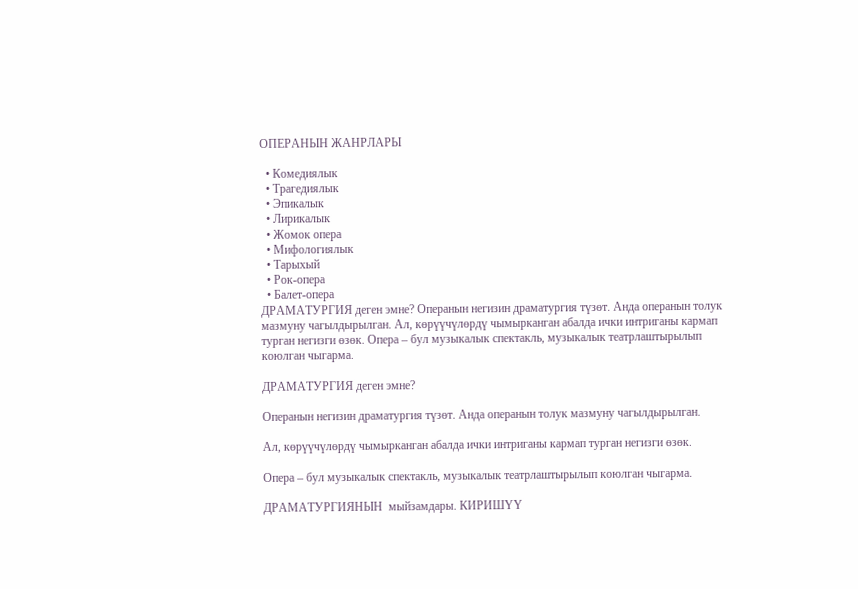ОПЕРАНЫН ЖАНРЛАРЫ

  • Комедиялык
  • Трагедиялык
  • Эпикалык
  • Лирикалык
  • Жомок опера
  • Мифологиялык
  • Тарыхый
  • Рок-опера
  • Балет-опера
ДРАМАТУРГИЯ деген эмне? Операнын негизин драматургия түзөт. Анда операнын толук мазмуну чагылдырылган. Ал, көрүүчүлөрдү чымырканган абалда ички интриганы кармап турган негизги өзөк. Опера – бул музыкалык спектакль, музыкалык театрлаштырылып коюлган чыгарма.

ДРАМАТУРГИЯ деген эмне?

Операнын негизин драматургия түзөт. Анда операнын толук мазмуну чагылдырылган.

Ал, көрүүчүлөрдү чымырканган абалда ички интриганы кармап турган негизги өзөк.

Опера – бул музыкалык спектакль, музыкалык театрлаштырылып коюлган чыгарма.

ДРАМАТУРГИЯНЫН  мыйзамдары. КИРИШҮҮ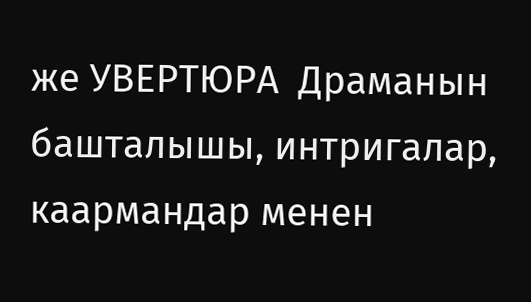же УВЕРТЮРА  Драманын башталышы, интригалар, каармандар менен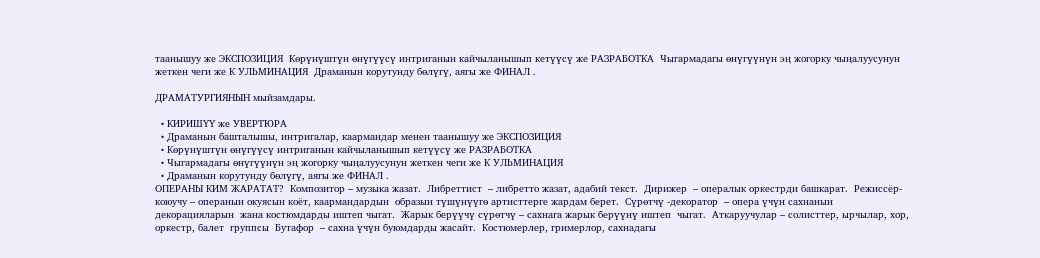таанышуу же ЭКСПОЗИЦИЯ  Көрүнүштүн өнүгүүсү интриганын кайчыланышып кетүүсү же РАЗРАБОТКА  Чыгармадагы өнүгүүнүн эң жогорку чыңалуусунун жеткен чеги же К УЛЬМИНАЦИЯ  Драманын корутунду бөлүгү, аягы же ФИНАЛ .

ДРАМАТУРГИЯНЫН мыйзамдары.

  • КИРИШҮҮ же УВЕРТЮРА
  • Драманын башталышы, интригалар, каармандар менен таанышуу же ЭКСПОЗИЦИЯ
  • Көрүнүштүн өнүгүүсү интриганын кайчыланышып кетүүсү же РАЗРАБОТКА
  • Чыгармадагы өнүгүүнүн эң жогорку чыңалуусунун жеткен чеги же К УЛЬМИНАЦИЯ
  • Драманын корутунду бөлүгү, аягы же ФИНАЛ .
ОПЕРАНЫ КИМ ЖАРАТАТ?  Композитор – музыка жазат.  Либреттист  – либретто жазат, адабий текст.  Дирижер  – опералык оркестрди башкарат.  Режиссёр-коюучу – операнын окуясын коёт, каармандардын  образын түшүнүүгө артисттерге жардам берет.  Сүрөтчү -декоратор  – опера үчүн сахнанын декорацияларын  жана костюмдарды иштеп чыгат.  Жарык берүүчү сүрөтчү – сахнага жарык берүүнү иштеп  чыгат.  Аткаруучулар – солисттер, ырчылар, хор, оркестр, балет  группсы  Бутафор  – сахна үчүн буюмдарды жасайт.  Костюмерлер, гримерлор, сахнадагы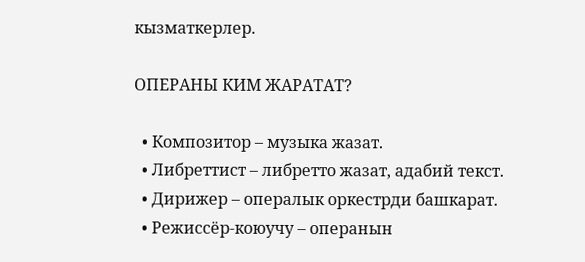кызматкерлер.

ОПЕРАНЫ КИМ ЖАРАТАТ?

  • Композитор – музыка жазат.
  • Либреттист – либретто жазат, адабий текст.
  • Дирижер – опералык оркестрди башкарат.
  • Режиссёр-коюучу – операнын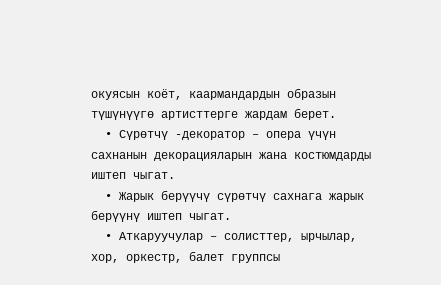окуясын коёт, каармандардын образын түшүнүүгө артисттерге жардам берет.
  • Сүрөтчү -декоратор – опера үчүн сахнанын декорацияларын жана костюмдарды иштеп чыгат.
  • Жарык берүүчү сүрөтчү сахнага жарык берүүнү иштеп чыгат.
  • Аткаруучулар – солисттер, ырчылар, хор, оркестр, балет группсы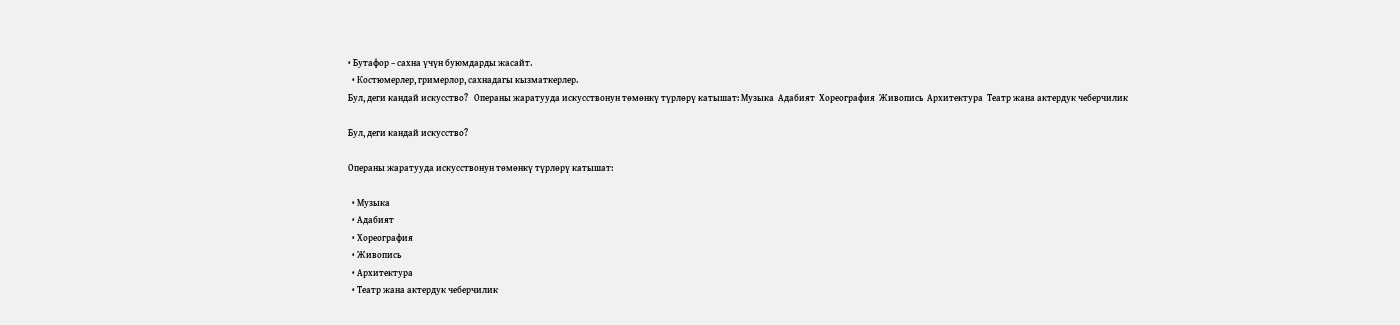• Бутафор – сахна үчүн буюмдарды жасайт.
  • Костюмерлер, гримерлор, сахнадагы кызматкерлер.
Бул, деги кандай искусство?   Операны жаратууда искусствонун төмөнкү түрлөрү катышат: Музыка  Адабият  Хореография  Живопись  Архитектура  Театр жана актердук чеберчилик

Бул, деги кандай искусство?

Операны жаратууда искусствонун төмөнкү түрлөрү катышат:

  • Музыка
  • Адабият
  • Хореография
  • Живопись
  • Архитектура
  • Театр жана актердук чеберчилик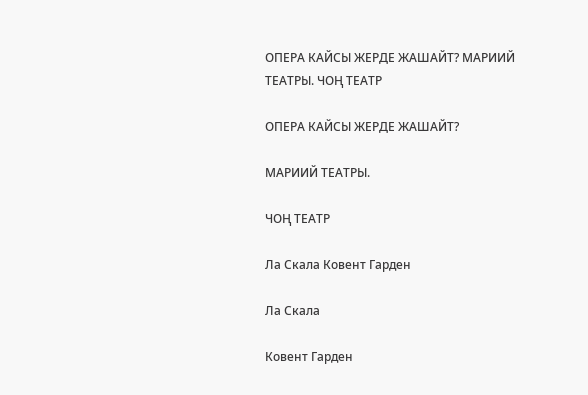ОПЕРА КАЙСЫ ЖЕРДЕ ЖАШАЙТ? МАРИИЙ ТЕАТРЫ. ЧОҢ ТЕАТР

ОПЕРА КАЙСЫ ЖЕРДЕ ЖАШАЙТ?

МАРИИЙ ТЕАТРЫ.

ЧОҢ ТЕАТР

Ла Скала Ковент Гарден

Ла Скала

Ковент Гарден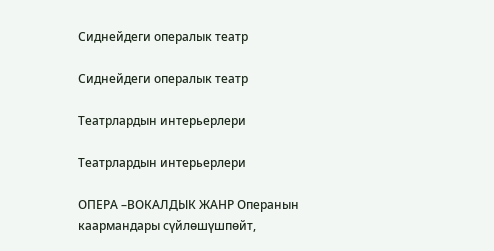Сиднейдеги опералык театр

Сиднейдеги опералык театр

Театрлардын интерьерлери

Театрлардын интерьерлери

ОПЕРА –ВОКАЛДЫК ЖАНР Операнын каармандары сүйлөшүшпөйт,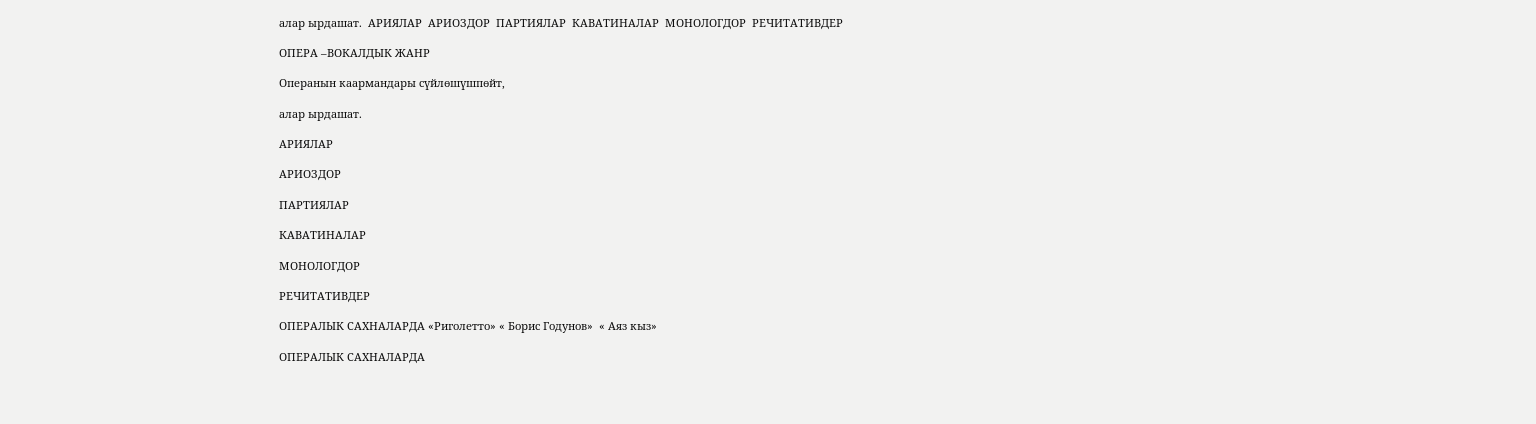алар ырдашат.  АРИЯЛАР  АРИОЗДОР  ПАРТИЯЛАР  КАВАТИНАЛАР  МОНОЛОГДОР  РЕЧИТАТИВДЕР

ОПЕРА –ВОКАЛДЫК ЖАНР

Операнын каармандары сүйлөшүшпөйт,

алар ырдашат.

АРИЯЛАР

АРИОЗДОР

ПАРТИЯЛАР

КАВАТИНАЛАР

МОНОЛОГДОР

РЕЧИТАТИВДЕР

ОПЕРАЛЫК САХНАЛАРДА «Риголетто» « Борис Годунов»  « Аяз кыз»

ОПЕРАЛЫК САХНАЛАРДА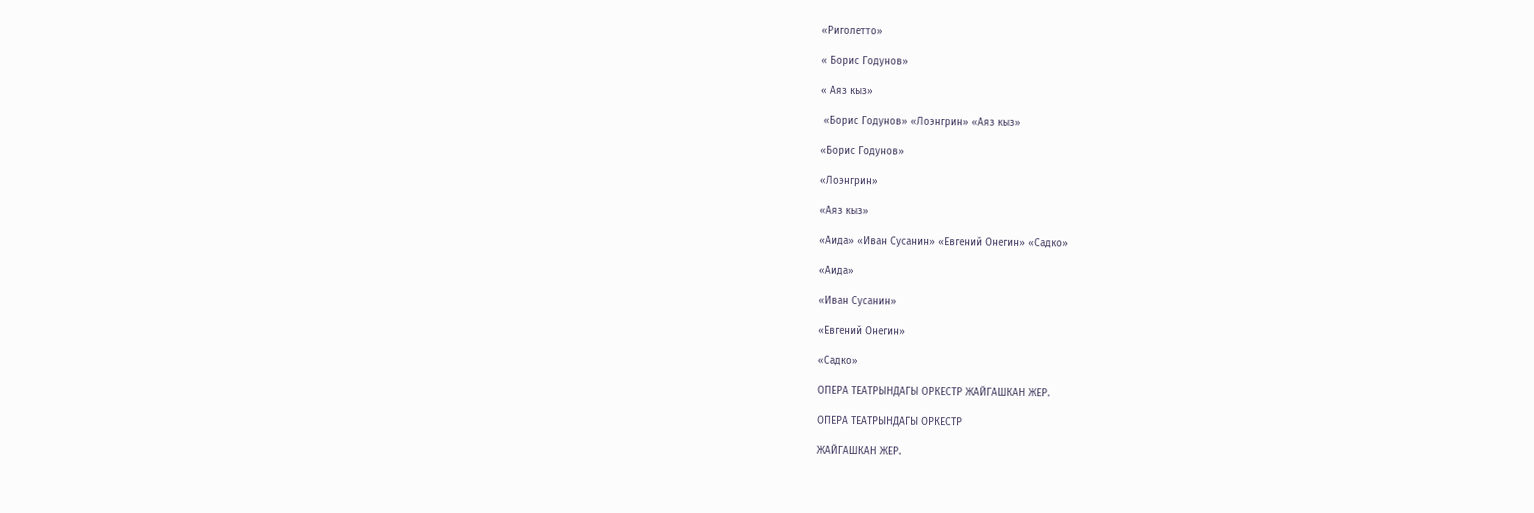«Риголетто»

« Борис Годунов»

« Аяз кыз»

 «Борис Годунов» «Лоэнгрин» «Аяз кыз»

«Борис Годунов»

«Лоэнгрин»

«Аяз кыз»

«Аида» «Иван Сусанин» «Евгений Онегин» «Садко»

«Аида»

«Иван Сусанин»

«Евгений Онегин»

«Садко»

ОПЕРА ТЕАТРЫНДАГЫ ОРКЕСТР ЖАЙГАШКАН ЖЕР.

ОПЕРА ТЕАТРЫНДАГЫ ОРКЕСТР

ЖАЙГАШКАН ЖЕР.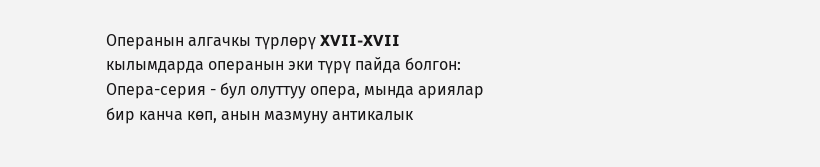Операнын алгачкы түрлөрү XVII-XVII кылымдарда операнын эки түрү пайда болгон: Опера-серия - бул олуттуу опера, мында ариялар бир канча көп, анын мазмуну антикалык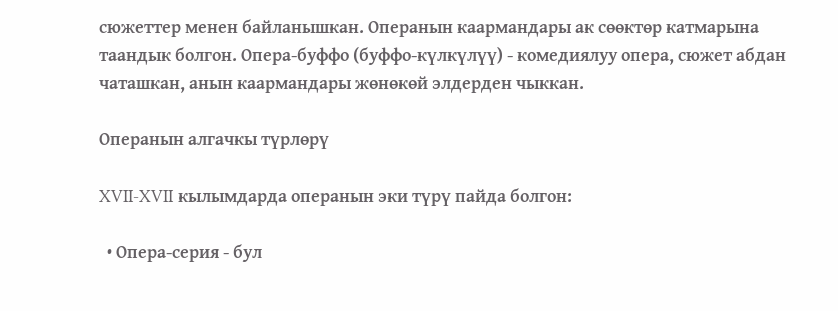сюжеттер менен байланышкан. Операнын каармандары ак сөөктөр катмарына таандык болгон. Опера-буффо (буффо-күлкүлүү) - комедиялуу опера, сюжет абдан чаташкан, анын каармандары жөнөкөй элдерден чыккан.

Операнын алгачкы түрлөрү

XVII-XVII кылымдарда операнын эки түрү пайда болгон:

  • Опера-серия - бул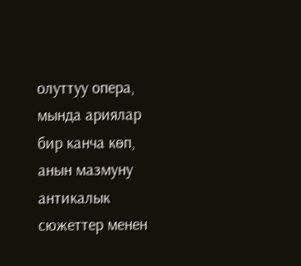олуттуу опера, мында ариялар бир канча көп, анын мазмуну антикалык сюжеттер менен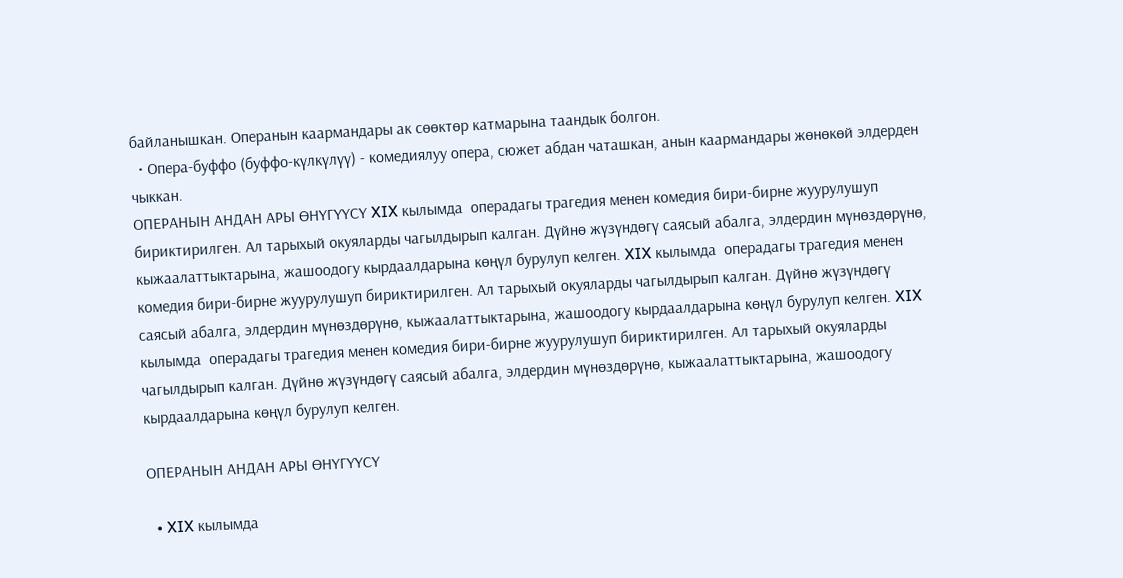байланышкан. Операнын каармандары ак сөөктөр катмарына таандык болгон.
  • Опера-буффо (буффо-күлкүлүү) - комедиялуу опера, сюжет абдан чаташкан, анын каармандары жөнөкөй элдерден чыккан.
ОПЕРАНЫН АНДАН АРЫ ӨНҮГҮҮСҮ XIX кылымда  операдагы трагедия менен комедия бири-бирне жуурулушуп бириктирилген. Ал тарыхый окуяларды чагылдырып калган. Дүйнө жүзүндөгү саясый абалга, элдердин мүнөздөрүнө, кыжаалаттыктарына, жашоодогу кырдаалдарына көңүл бурулуп келген. XIX кылымда  операдагы трагедия менен комедия бири-бирне жуурулушуп бириктирилген. Ал тарыхый окуяларды чагылдырып калган. Дүйнө жүзүндөгү саясый абалга, элдердин мүнөздөрүнө, кыжаалаттыктарына, жашоодогу кырдаалдарына көңүл бурулуп келген. XIX кылымда  операдагы трагедия менен комедия бири-бирне жуурулушуп бириктирилген. Ал тарыхый окуяларды чагылдырып калган. Дүйнө жүзүндөгү саясый абалга, элдердин мүнөздөрүнө, кыжаалаттыктарына, жашоодогу кырдаалдарына көңүл бурулуп келген.

ОПЕРАНЫН АНДАН АРЫ ӨНҮГҮҮСҮ

  • XIX кылымда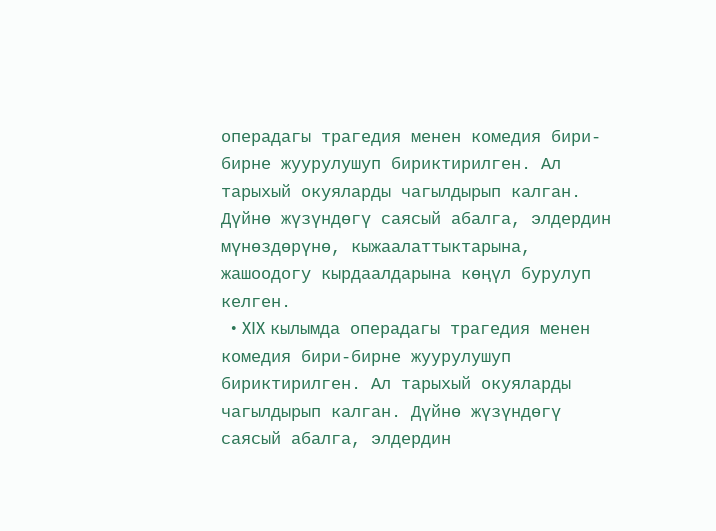операдагы трагедия менен комедия бири-бирне жуурулушуп бириктирилген. Ал тарыхый окуяларды чагылдырып калган. Дүйнө жүзүндөгү саясый абалга, элдердин мүнөздөрүнө, кыжаалаттыктарына, жашоодогу кырдаалдарына көңүл бурулуп келген.
  • XIX кылымда операдагы трагедия менен комедия бири-бирне жуурулушуп бириктирилген. Ал тарыхый окуяларды чагылдырып калган. Дүйнө жүзүндөгү саясый абалга, элдердин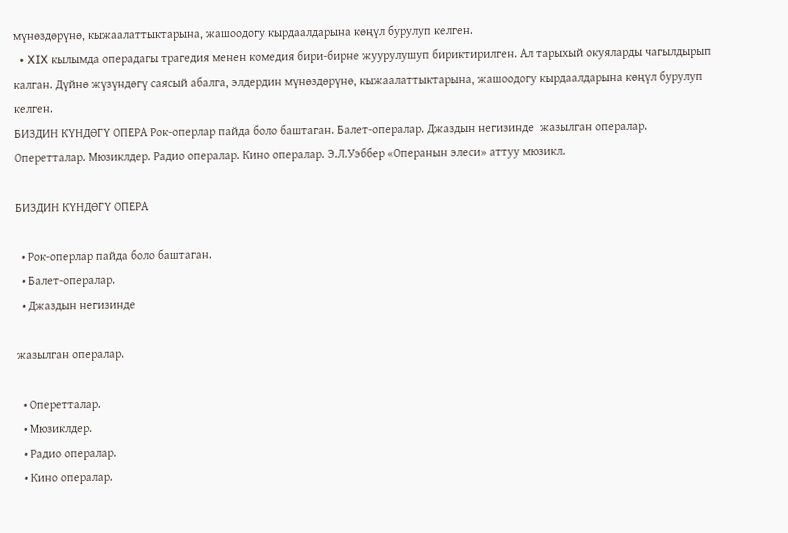мүнөздөрүнө, кыжаалаттыктарына, жашоодогу кырдаалдарына көңүл бурулуп келген.
  • XIX кылымда операдагы трагедия менен комедия бири-бирне жуурулушуп бириктирилген. Ал тарыхый окуяларды чагылдырып калган. Дүйнө жүзүндөгү саясый абалга, элдердин мүнөздөрүнө, кыжаалаттыктарына, жашоодогу кырдаалдарына көңүл бурулуп келген.
БИЗДИН КҮНДӨГҮ ОПЕРА Рок-оперлар пайда боло баштаган. Балет-опералар. Джаздын негизинде  жазылган опералар. Оперетталар. Мюзиклдер. Радио опералар. Кино опералар. Э.Л.Уэббер «Операнын элеси» аттуу мюзикл.

БИЗДИН КҮНДӨГҮ ОПЕРА

  • Рок-оперлар пайда боло баштаган.
  • Балет-опералар.
  • Джаздын негизинде

жазылган опералар.

  • Оперетталар.
  • Мюзиклдер.
  • Радио опералар.
  • Кино опералар.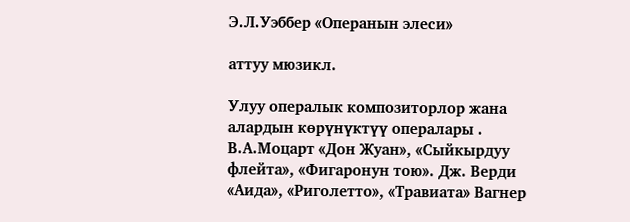Э.Л.Уэббер «Операнын элеси»

аттуу мюзикл.

Улуу опералык композиторлор жана алардын көрүнүктүү опералары . В.А.Моцарт «Дон Жуан», «Сыйкырдуу флейта», «Фигаронун тою». Дж. Верди «Аида», «Риголетто», «Травиата» Вагнер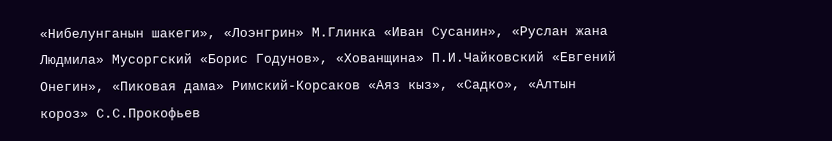«Нибелунганын шакеги», «Лоэнгрин» М.Глинка «Иван Сусанин», «Руслан жана Людмила» Мусоргский «Борис Годунов», «Хованщина» П.И.Чайковский «Евгений Онегин», «Пиковая дама» Римский-Корсаков «Аяз кыз», «Садко», «Алтын короз» С.С.Прокофьев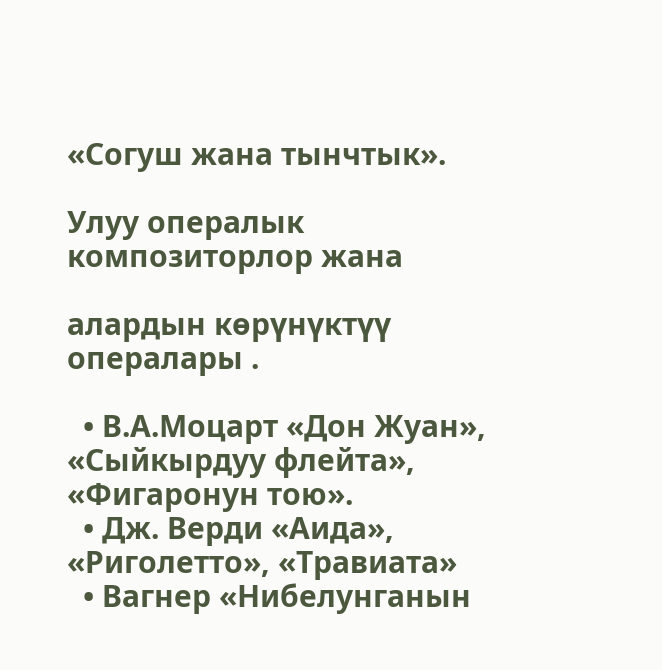«Согуш жана тынчтык».

Улуу опералык композиторлор жана

алардын көрүнүктүү опералары .

  • В.А.Моцарт «Дон Жуан», «Сыйкырдуу флейта», «Фигаронун тою».
  • Дж. Верди «Аида», «Риголетто», «Травиата»
  • Вагнер «Нибелунганын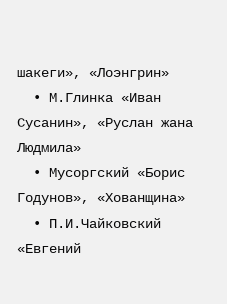шакеги», «Лоэнгрин»
  • М.Глинка «Иван Сусанин», «Руслан жана Людмила»
  • Мусоргский «Борис Годунов», «Хованщина»
  • П.И.Чайковский «Евгений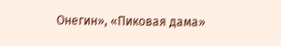Онегин», «Пиковая дама»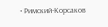• Римский-Корсаков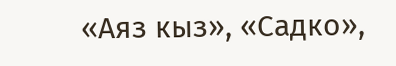«Аяз кыз», «Садко»,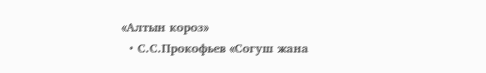«Алтын короз»
  • С.С.Прокофьев «Согуш жана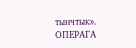тынчтык».
ОПЕРАГА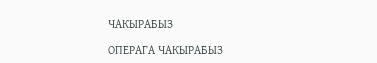ЧАКЫРАБЫЗ

ОПЕРАГА ЧАКЫРАБЫЗ